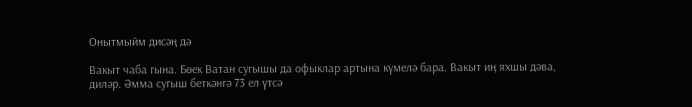Онытмыйм дисәң дә

Вакыт чаба гына. Бөек Ватан сугышы да офыклар артына күмелә бара. Вакыт иң яхшы дәва, диләр. Әмма сугыш беткәнгә 73 ел үтсә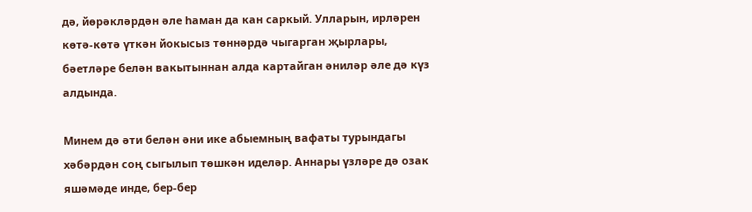дә, йөрәкләрдән әле һаман да кан саркый. Улларын, ирләрен көтә-көтә үткән йокысыз төннәрдә чыгарган җырлары, бәетләре белән вакытыннан алда картайган әниләр әле дә күз алдында.

Минем дә әти белән әни ике абыемның вафаты турындагы хәбәрдән соң сыгылып төшкән иделәр. Аннары үзләре дә озак яшәмәде инде, бер-бер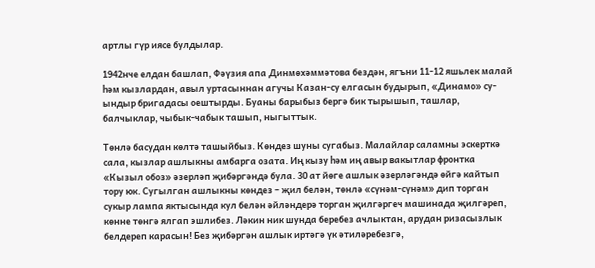артлы гүр иясе булдылар.

1942нче елдан башлап, Фәүзия апа Динмөхәммәтова бездән, ягъни 11-12 яшьлек малай һәм кызлардан, авыл уртасыннан агучы Казан-су елгасын будырып, «Динамо» су-ындыр бригадасы оештырды. Буаны барыбыз бергә бик тырышып, ташлар, балчыклар, чыбык-чабык ташып, ныгыттык.

Төнлә басудан көлтә ташыйбыз. Көндез шуны сугабыз. Малайлар саламны эскерткә сала, кызлар ашлыкны амбарга озата. Иң кызу һәм иң авыр вакытлар фронтка «Кызыл обоз» әзерләп җибәргәндә була. 30 ат йөге ашлык әзерләгәндә өйгә кайтып тору юк. Сугылган ашлыкны көндез – җил белән, төнлә «сүнәм-сүнәм» дип торган сукыр лампа яктысында кул белән әйләндерә торган җилгәргеч машинада җилгәреп, көнне төнгә ялгап эшлибез. Ләкин ник шунда беребез ачлыктан, арудан ризасызлык белдереп карасын! Без җибәргән ашлык иртәгә үк әтиләребезгә,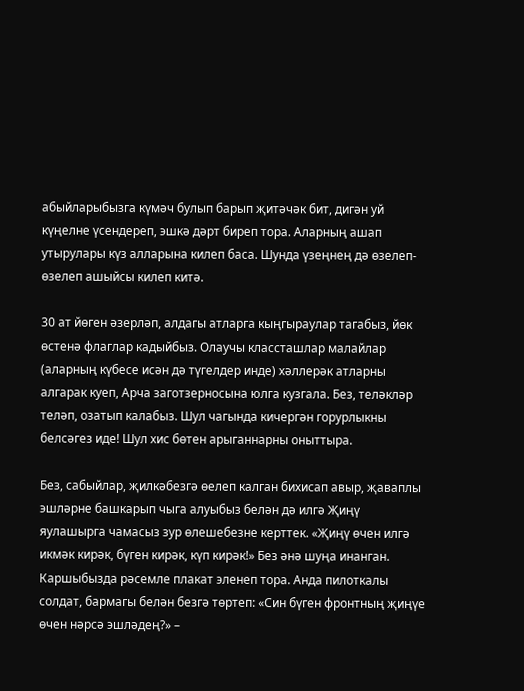абыйларыбызга күмәч булып барып җитәчәк бит, дигән уй күңелне үсендереп, эшкә дәрт биреп тора. Аларның ашап утырулары күз алларына килеп баса. Шунда үзеңнең дә өзелеп-өзелеп ашыйсы килеп китә.

30 ат йөген әзерләп, алдагы атларга кыңгыраулар тагабыз, йөк өстенә флаглар кадыйбыз. Олаучы классташлар малайлар (аларның күбесе исән дә түгелдер инде) хәллерәк атларны алгарак куеп, Арча заготзерносына юлга кузгала. Без, теләкләр теләп, озатып калабыз. Шул чагында кичергән горурлыкны белсәгез иде! Шул хис бөтен арыганнарны оныттыра.

Без, сабыйлар, җилкәбезгә өелеп калган бихисап авыр, җаваплы эшләрне башкарып чыга алуыбыз белән дә илгә Җиңү яулашырга чамасыз зур өлешебезне керттек. «Җиңү өчен илгә икмәк кирәк, бүген кирәк, күп кирәк!» Без әнә шуңа инанган. Каршыбызда рәсемле плакат эленеп тора. Анда пилоткалы солдат, бармагы белән безгә төртеп: «Син бүген фронтның җиңүе өчен нәрсә эшләдең?» –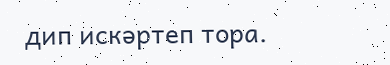дип искәртеп тора.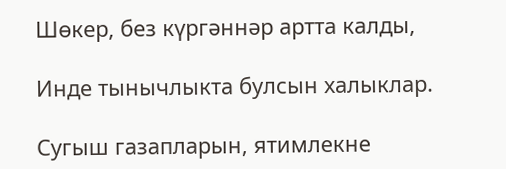Шөкер, без күргәннәр артта калды,

Инде тынычлыкта булсын халыклар.

Сугыш газапларын, ятимлекне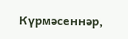Күрмәсеннәр,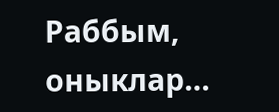Раббым, оныклар…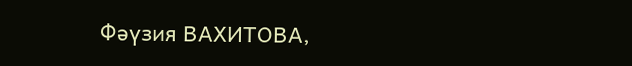Фәүзия ВАХИТОВА,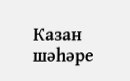Казан шәһәре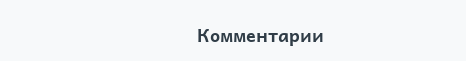Комментарии